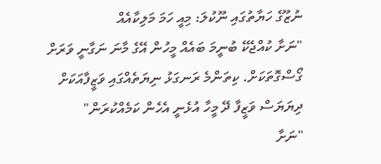ނުޒޫގެ ހަޔާތުގައި ނޫކުލަ: މިއީ ހަމަ މަލިކާއެއް
"ނަށާ ކުއްޖެކޭ ބުނީމަ ބައެއް މީހުން އޭގެ މާނަ ނަގާނީ ވަރަށް ގޯސްގޮތަކަށް. ކިތަންމެ ރަނގަޅު ނިޔަތެއްގައި ވަޒީފާއަކަށް ދިޔަޔަސް ވަޒީފާ ދޭ މީހާ އުޅެނީ އެހެން ކަމެއްކުރަން"
"ނަށާ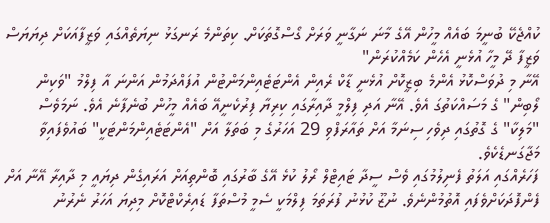ކުއްޖެކޭ ބުނީމަ ބައެއް މީހުން އޭގެ މާނަ ނަގާނީ ވަރަށް ގޯސްގޮތަކަށް. ކިތަންމެ ރަނގަޅު ނިޔަތެއްގައި ވަޒީފާއަކަށް ދިޔަޔަސް ވަޒީފާ ދޭ މީހާ އުޅެނީ އެހެން ކަމެއްކުރަން"
އޭނާ މި ދުވަސްކޮޅު އެންމެ ބިޒީކޮށް އުޅެނީ ޑާކް ރެއިން އެންޓަޓެއިންމަންޓުން އުފައްދަމުން އަންނަ އާ ފިލްމު "ވަކިން ލޯބިން" ގެ މަސައްކަތުގަ އެވެ. އޭނާ އަދި ފިލްމީ ދާއިރާގައި ކިރިޔާ ފިރުކެނީއޭ ބައެއް މީހުން ބުނެފާނެ އެވެ. ނަމަވެސް "މަލިކާ" ގެ ގޮތުގައި ދިވެހި ސިނަމާ އަށް ތައާރަފްވި 29 އަހަރުގެ މި ބަތަލާ އަށް "އެންޓަޓެއިންމަންޓަކީ" ބައުވެފައިވާ މަޖާގަނޑެކެވެ.
ފަހަރެއްގައި އަލަތު ފެނިލުމުގައި ވެސް ސީދާ ޓައިޓްލް ރޯލު ކުޅެ އޭގެ ބާރުގައި ބޮންތިއަށް އަރައިގެން ދިޔައީ މި ދާއިރާ އޭނާ އަށް ފެންފޮދަކަށްވެފައި އޮތުމުންނެވެ. ނުޒޫ ކުޅުނު ފުރަތަމަ ފިލްމަކީ ސެމީ މުސްތަފާ ޑައިރެކްޓްކޮށް މިދިޔަ އަހަރު ނެރުނު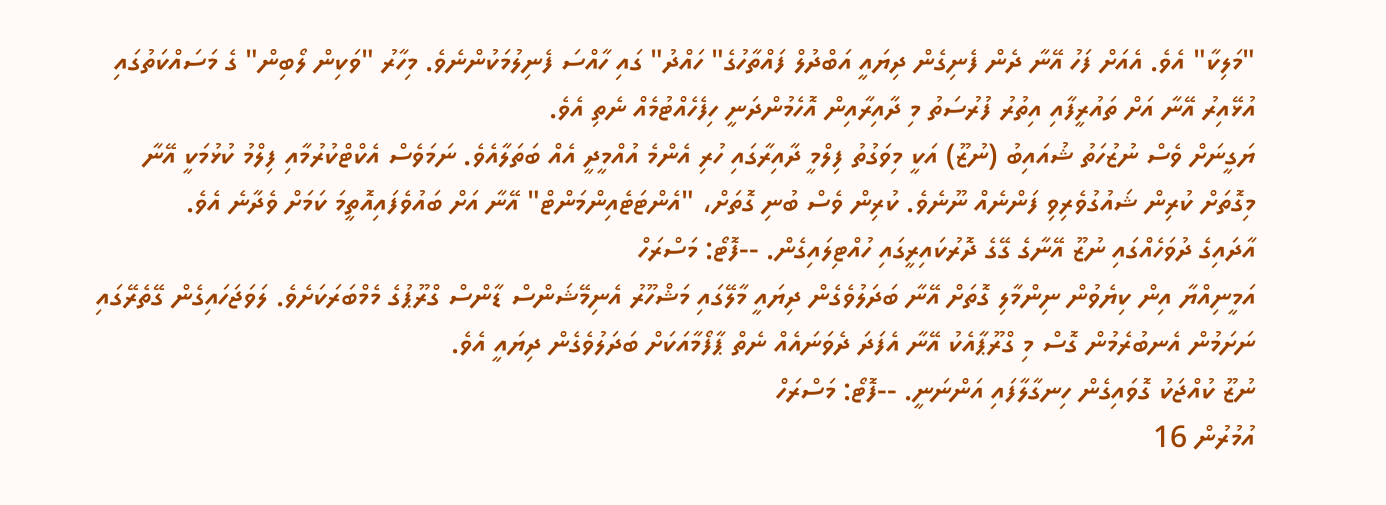"މަލިކާ" އެވެ. އެއަށް ފަހު އޭނާ ދެން ފެނިގެން ދިޔައީ އަބްދުލް ފައްތާހުގެ" ހައްދު" ގައި ހާއްސަ ފެނިލުމަކުންނެވެ. މިހާރު "ވަކިން ލޯބިން" ގެ މަސައްކަތުގައި އުޅޭއިރު އޭނާ އަށް ތައުރީފާއި އިތުރު ފުރުސަތު މި ދާއިރާއިން އޮހެމުންދަނީ ހިފެހެއްޓުމެއް ނެތި އެވެ.
ޔަގީނަށް ވެސް ނުޒުހަތު ޝުއައިބު (ނުޒޫ) އަކީ މިވަގުތު ފިލްމީ ދާއިރާގައި ހުރި އެންމެ އުއްމީދީ އެއް ބަތަލާއެވެ. ނަމަވެސް އެކްޓްކުރުމާއި ފިލްމު ކުޅުމަކީ އޭނާ މިގޮތަށް ކުރިން ޝައުގުވެރިވި ފަންނެއް ނޫނެވެ. ކުރިން ވެސް ބުނި ގޮތަށް، "އެންޓަޓެއިންމަންޓް" އޭނާ އަށް ބައުވެފައިއޮތީމަ ކަމަށް ވެދާނެ އެވެ.
އާދައިގެ ދުވަހެއްގައި ނުޒޫ އޭނާގެ ގޭގެ ދޮރުކައިރީގައި ހުއްޓިލައިގެން. --ފޮޓޯ: މަސްރަހް
އަމީނިއްޔާ އިން ކިޔެވުން ނިންމާލި ގޮތަށް އޭނާ ބަދަލުވެގެން ދިޔައީ މާލޭގައި މަޝްހޫރު އެނިމޭޝަންސް ޑާންސް ގްރޫޕުގެ މެމްބަރަކަށެވެ. ލަވަޖަހައިގެން ގޭތެރޭގައި ނަށަމުން އެނބުރެމުން ގޮސް މި ގްރޫޕާއެކު އޭނާ އެފަދަ ދެވަނައެއް ނެތް ޕާފޯމާއަކަށް ބަދަލުވެގެން ދިޔައީ އެވެ.
ނުޒޫ ކުއްޖަކު ގޮވައިގެން ހިނގާލާފައި އަންނަނީ. --ފޮޓޯ: މަސްރަހް
އުމުރުން 16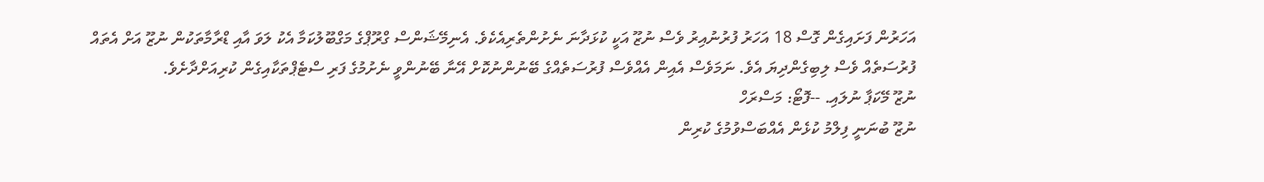އަހަރުން ފަށައިގެން ގޮސް 18 އަހަރު ފުރުނުއިރު ވެސް ނުޒޫ އަކީ ކުޅަދާނަ ނެށުންތެރިއެކެވެ. އެނިމޭޝަންސް ގްރޫޕްގެ މަގްބޫލުކަމާ އެކު ލަވަ އާއި ޑްރާމާތަކުން ނުޒޫ އަށް އެތައް ފުރުސަތެއް ވެސް ލިބިގެންދިޔަ އެވެ. ނަމަވެސް އެއިން އެއްވެސް ފުރުސަތެއްގެ ބޭނުންނުކޮށް އޭނާ ބޭނުންވީ ނެށުމުގެ ފަރި ސްޓެޕްތަކާއިގެން ކުރިއަށްދާށެވެ.
ނުޒޫ މޭކަޕާ ނުލައި. --ފޮޓޯ: މަސްރަހް
ނުޒޫ ބުނަނީ ފިލްމު ކުޅެން އެއްބަސްވުމުގެ ކުރިން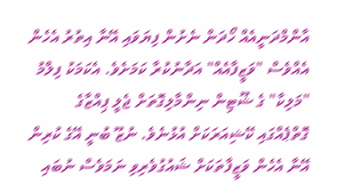އާންމްދަނީއެއް ހޯދަން ނެށުން ފިޔަވައި އޭނާ އިތުރު އެހެން އެއްވެސް "ވަޒީފާއެއް" އަދާނުކުރާ ކަމަށެވެ. އެކަމަކު ފިލްމު "މަލިކާ" ގެ ޝޫޓިން ނިންމާލިގޮތަށް ޖެލީ ޕިއްޒާގެ ގޮތްޕެއްގައި ކޭޝިއަރަކަށް އުޅުނެވެ. ނުޒޫ ބުނީ އޭގެ ކުރިން އޭނާ އެހެން ވަޒީފާތަކަށް ޝައުގުވެރިވި ނަމަވެސް ނުބައި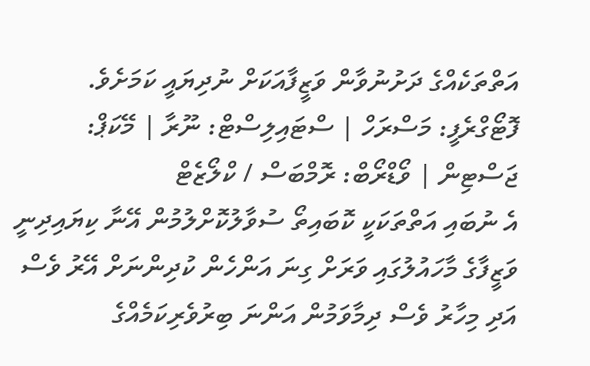އަތްތަކެއްގެ ދަށުނުވާން ވަޒީފާއަކަށް ނުދިޔައީ ކަމަށެވެ.
ފޮޓޯގްރެފީ: މަސްރަހް | ސްޓައިލިސްޓް: ނޫރާ | މޭކަޕް: ޖަސްޓިން | ވޯޑްރޯބް: ރޮމްބަސް / ކްލޯޒެޓް
އެ ނުބައި އަތްތަކަކީ ކޮބައިތޯ ސުވާލުކޮށްލުމުން އޭނާ ކިޔައިދިނީ ވަޒީފާގެ މާހައުލުގައި ވަރަށް ގިނަ އަންހެން ކުދިންނަށް އޭރު ވެސް އަދި މިހާރު ވެސް ދިމާވަމުން އަންނަ ބިރުވެރިކަމެއްގެ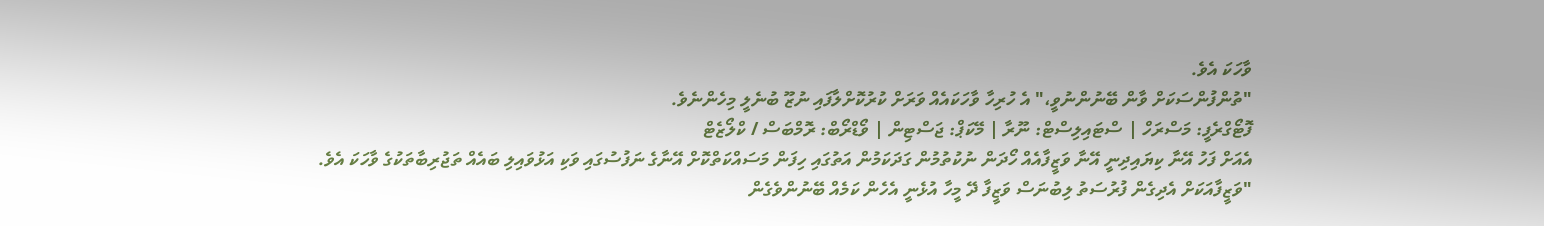ވާހަކަ އެވެ.
"ތުންފުންސަކަށް ވާން ބޭނުންނުވީ،" އެ ހުރިހާ ވާހަކައެއް ވަރަށް ކުރުކޮށްލާފައި ނުޒޫ ބުނެލީ މިހެންނެވެ.
ފޮޓޯގްރެފީ: މަސްރަހް | ސްޓައިލިސްޓް: ނޫރާ | މޭކަޕް: ޖަސްޓިން | ވޯޑްރޯބް: ރޮމްބަސް / ކްލޯޒެޓް
އެއަށް ފަހު އޭނާ ކިޔައިދިނީ އޭނާ ވަޒީފާއެއް ހޯދަން ނުކުތުމުން ގަދަކަމުން އަތުގައި ހިފަން މަސައްކަތްކޮށް އޭނާގެ ނަފުސުގައި ވަކި އަޅުވައިލި ބައެއް ތަޖުރިބާތަކުގެ ވާހަކަ އެވެ.
"ވަޒީފާއަކަށް އެދިގެން ފުރުސަތު ލިބުނަސް ވަޒީފާ ދޭ މީހާ އުޅެނީ އެހެން ކަމެއް ބޭނުންވެގެން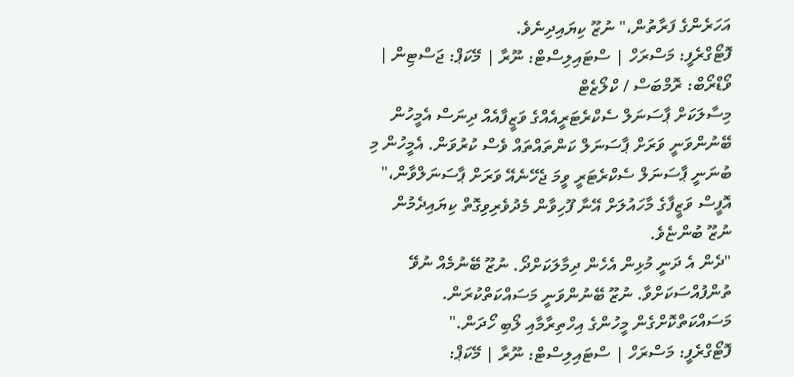އަހަރެންގެ ފަރާތުން،" ނުޒޫ ކިޔައިދިނެވެ.
ފޮޓޯގްރެފީ: މަސްރަހް | ސްޓައިލިސްޓް: ނޫރާ | މޭކަޕް: ޖަސްޓިން | ވޯޑްރޯބް: ރޮމްބަސް / ކްލޯޒެޓް
މިސާލަކަށް ޕާސަނަލް ސެކްރެޓަރީއެއްގެ ވަޒީފާއެއް ދިނަސް އެމީހުން ބޭނުންވަނީ ވަރަށް ޕާސަނަލް ކަންތައްތައް ވެސް ކުރުވަން. އެމީހުން މި ބުނަނީ ޕާސަނަލް ސެކްރެޓަރީ ވީމަ ޖެހޭނެއޭ ވަރަށް ޕާސަނަލްވާން،" އޮފީސް ވަޒީފާގެ މާހައުލަށް އޭނާ ފޫހިވާން މެދުވެރިވިގޮތް ކިޔައިދެމުން ނުޒޫ ބުންޏެވެ.
"ދެން އެ ދަނީ މުޅިން އެހެން ދިމާލަކަށްދޯ. ނުޒޫ ބޭނުމެއް ނުވޭ ތުންފުއްސަކަށްވާ. ނުޒޫ ބޭނުންވަނީ މަސައްކަތްކުރަން. މަސައްކަތްކޮށްގެން މީހުންގެ އިހްތިރާމާއި ލޯބި ހޯދަން."
ފޮޓޯގްރެފީ: މަސްރަހް | ސްޓައިލިސްޓް: ނޫރާ | މޭކަޕް: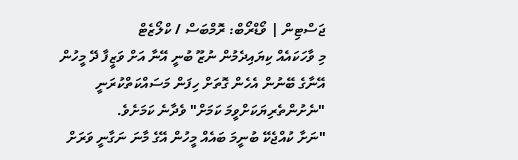ޖަސްޓިން | ވޯޑްރޯބް: ރޮމްބަސް / ކްލޯޒެޓް
މި ވާހަކައެއް ކިޔައިދެމުން ނުޒޫ ބުނީ އޭނާ އަށް ވަޒީފާ ދޭ މީހުން އޭނާގެ ބޭނުން އެހެން ގޮތަށް ހިފަން މަސައްކަތްކުރަނީ "ނެށުންތެރިޔަކަށްވީމަ ކަމަށް" ވެދާނެ ކަމަށެވެ.
"ނަށާ ކުއްޖެކޭ ބުނީމަ ބައެއް މީހުން އޭގެ މާނަ ނަގާނީ ވަރަށް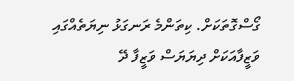ގޯސްގޮތަކަށް. ކިތަންމެ ރަނގަޅު ނިޔަތެއްގައި ވަޒީފާއަކަށް ދިޔަޔަސް ވަޒީފާ ދޭ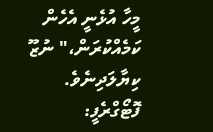މީހާ އުޅެނީ އެހެން ކަމެއްކުރަން،" ނުޒޫ ކިޔާލަދިނެވެ.
ފޮޓޯގްރެފީ: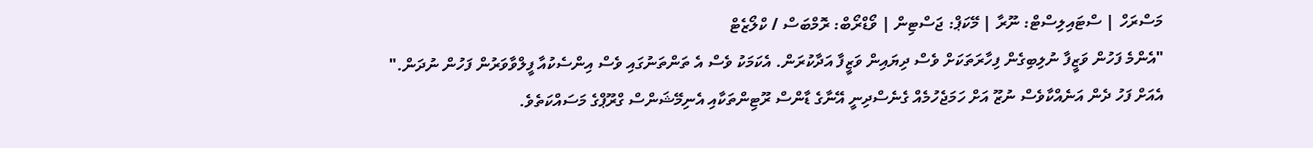މަސްރަހް | ސްޓައިލިސްޓް: ނޫރާ | މޭކަޕް: ޖަސްޓިން | ވޯޑްރޯބް: ރޮމްބަސް / ކްލޯޒެޓް
"އެންމެ ފަހުން ވަޒީފާ ނުލިބިގެން ފިހާރަތަކަށް ވެސް ދިޔައިން ވަޒީފާ އަދާކުރަން. އެކަމަކު ވެސް އެ ތަންތަނުގައި ވެސް އިންސެކުއާ ފީލްވާވަރުން ފަހުން ނުދަން."
އެއަށް ފަހު ދެން އަނެއްކާވެސް ނުޒޫ އަށް ހަމަޖެހުމެއް ގެނެސްދިނީ އޭނާގެ ޑާންސް ރޫޓިންތަކާއި އެނިމޭޝަންސް ގްރޫޕްގެ މަސައްކަތެވެ.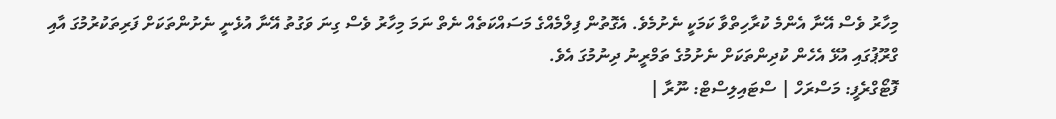މިހާރު ވެސް އޭނާ އެންމެ ކުރާހިތްވާ ކަމަކީ ނެށުމެވެ. އެގޮތުން ފިލްމެއްގެ މަސައްކަތެއް ނެތް ނަމަ މިހާރު ވެސް ގިނަ ވަގުތު އޭނާ އުޅެނީ ނެށުންތަކަށް ފަރިތަކުރުމުގަ އާއި ގްރޫޕުގައި އުޅޭ އެހެން ކުދިންތަކަށް ނެށުމުގެ ތަމްރީނު ދިނުމުގަ އެވެ.
ފޮޓޯގްރެފީ: މަސްރަހް | ސްޓައިލިސްޓް: ނޫރާ |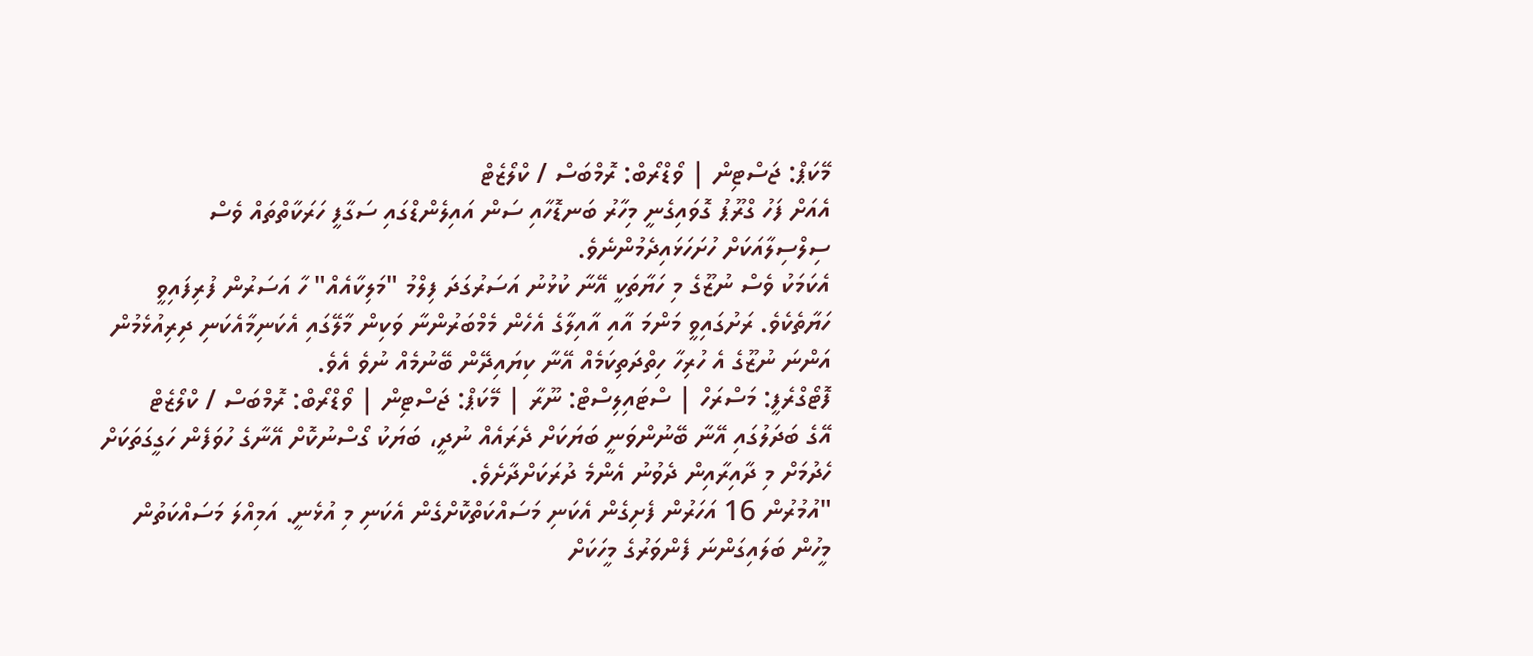މޭކަޕް: ޖަސްޓިން | ވޯޑްރޯބް: ރޮމްބަސް / ކްލޯޒެޓް
އެއަށް ފަހު ގްރޫޕު ގޮވައިގެނީ މިހާރު ބަނޑޮހާއި ސަން އައިލެންޑްގައި ސަގާފީ ހަރަކާތްތައް ވެސް ސިލްސިލާއަކަށް ހުށަހަޅައިދެމުންނެވެ.
އެކަމަކު ވެސް ނުޒޫގެ މި ހަޔާތަކީ އޭނާ ކުޅުނު އަސަރުގަދަ ފިލްމު "މަލިކާއެއް" ހާ އަސަރުން ފުރިފައިވީ ހަޔާތެކެވެ. ރަށުގައިވީ މަންމަ އާއި އާއިލާގެ އެހެން މެމްބަރުންނާ ވަކިން މާލޭގައި އެކަނިމާއެކަނި ދިރިއުޅެމުން އަންނަ ނުޒޫގެ އެ ހުރިހާ ހިތްދަތިކަމެއް އޭނާ ކިޔައިދޭން ބޭނުމެއް ނުވެ އެވެ.
ފޮޓޯގްރެފީ: މަސްރަހް | ސްޓައިލިސްޓް: ނޫރާ | މޭކަޕް: ޖަސްޓިން | ވޯޑްރޯބް: ރޮމްބަސް / ކްލޯޒެޓް
އޭގެ ބަދަލުގައި އޭނާ ބޭނުންވަނީ ބަޔަކަށް ދެރައެއް ނުދީ، ބަޔަކު ގޯސްނުކޮށް އޭނާގެ ހުވަފެން ހަގީގަތަކަށް ހެދުމަށް މި ދާއިރާއިން ދެވުނު އެންމެ ދުރަކަށްދާށެވެ.
"އުމުރުން 16 އަހަރުން ފެށިގެން އެކަނި މަސައްކަތްކޮށްގެން އެކަނި މި އުޅެނީ. އަމިއްލަ މަސައްކަތުން މީހުން ބަލައިގަންނަ ފެންވަރުގެ މީހަކަށް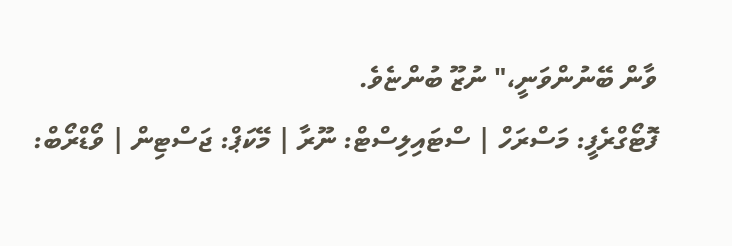ވާން ބޭނުންވަނީ،" ނުޒޫ ބުންޏެވެ.
ފޮޓޯގްރެފީ: މަސްރަހް | ސްޓައިލިސްޓް: ނޫރާ | މޭކަޕް: ޖަސްޓިން | ވޯޑްރޯބް: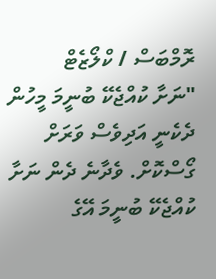ރޮމްބަސް / ކްލޯޒެޓް
"ނަށާ ކުއްޖެކޭ ބުނީމަ މީހުން ދެކެނީ އަދިވެސް ވަރަށް ގޯސްކޮށް. ވެދާނެ ދެން ނަށާ ކުއްޖެކޭ ބުނީމަ އޭގެ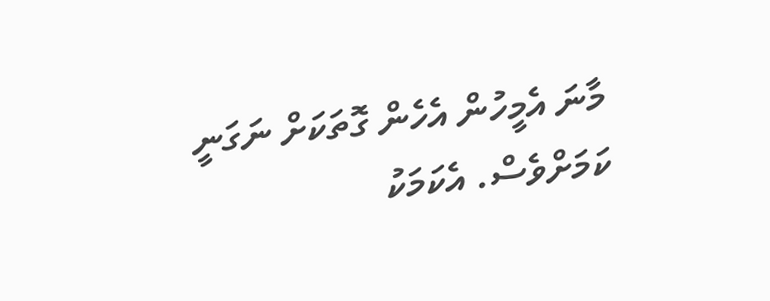މާނަ އެމީހުން އެހެން ގޮތަކަށް ނަގަނީ ކަމަށްވެސް. އެކަމަކު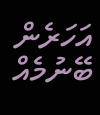އަހަރެން ބޭނުމެއް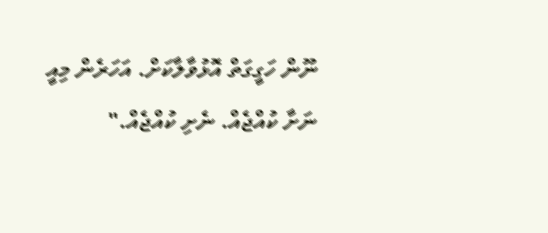ނޫން ހަގީގަތް އޮޅުވާލާކަށް. އަހަރެން މިއީ ނަށާ ކުއްޖެއް. ނެށި ކުއްޖެއް."